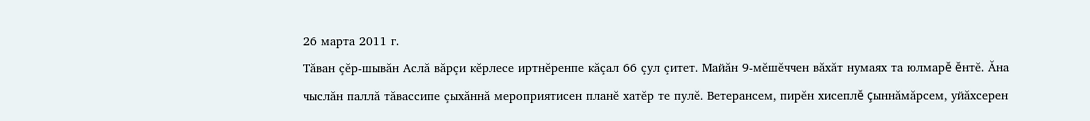26 марта 2011 г.
Тăван çĕр-шывăн Аслă вăрçи кĕрлесе иртнĕренпе кăçал 66 çул çитет. Майăн 9-мĕшĕччен вăхăт нумаях та юлмарĕ ĕнтĕ. Ăна чыслăн паллă тăвассипе çыхăннă мероприятисен планĕ хатĕр те пулĕ. Ветерансем, пирĕн хисеплĕ çыннăмăрсем, уйăхсерен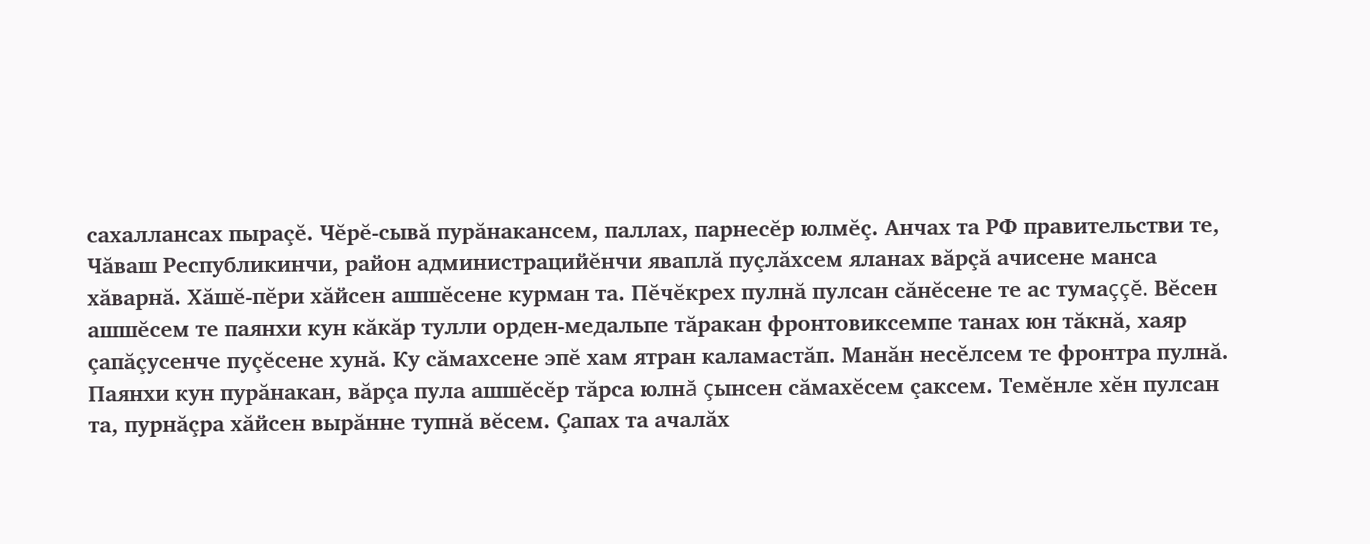сахаллансах пыраçĕ. Чĕрĕ-сывă пурăнакансем, паллах, парнесĕр юлмĕç. Анчах та РФ правительстви те, Чăваш Республикинчи, район администрацийĕнчи яваплă пуçлăхсем яланах вăрçă ачисене манса хăварнă. Хăшĕ-пĕри хăйсен ашшĕсене курман та. Пĕчĕкрех пулнă пулсан сăнĕсене те ас тумаççĕ. Вĕсен ашшĕсем те паянхи кун кăкăр тулли орден-медальпе тăракан фронтовиксемпе танах юн тăкнă, хаяр çапăçусенче пуçĕсене хунă. Ку сăмахсене эпĕ хам ятран каламастăп. Манăн несĕлсем те фронтра пулнă. Паянхи кун пурăнакан, вăрçа пула ашшĕсĕр тăрса юлнă çынсен сăмахĕсем çаксем. Темĕнле хĕн пулсан та, пурнăçра хăйсен вырăнне тупнă вĕсем. Çапах та ачалăх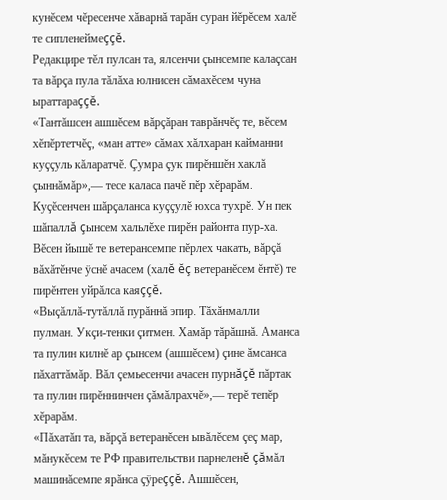кунĕсем чĕресенче хăварнă тарăн суран йĕрĕсем халĕ те сипленеймеççĕ.
Редакцире тĕл пулсан та, ялсенчи çынсемпе калаçсан та вăрçа пула тăлăха юлнисен сăмахĕсем чуна ыраттараççĕ.
«Тантăшсен ашшĕсем вăрçăран таврăнчĕç те, вĕсем хĕпĕртетчĕç, «ман атте» сăмах хăлхаран кайманни куççуль кăларатчĕ. Çумра çук пирĕншĕн хаклă çыннăмăр»,— тесе каласа пачĕ пĕр хĕрарăм. Куçĕсенчен шăрçаланса куççулĕ юхса тухрĕ. Ун пек шăпаллă çынсем хальлĕхе пирĕн районта пур-ха. Вĕсен йышĕ те ветерансемпе пĕрлех чакать, вăрçă вăхăтĕнче ÿснĕ ачасем (халĕ ĕç ветеранĕсем ĕнтĕ) те пирĕнтен уйрăлса каяççĕ.
«Выçăллă-тутăллă пурăннă эпир. Тăхăнмалли пулман. Укçи-тенки çитмен. Хамăр тăрăшнă. Аманса та пулин килнĕ ар çынсем (ашшĕсем) çине ăмсанса пăхаттăмăр. Вăл çемьесенчи ачасен пурнăçĕ пăртак та пулин пирĕннинчен çăмăлрахчĕ»,— терĕ тепĕр хĕрарăм.
«Пăхатăп та, вăрçă ветеранĕсен ывăлĕсем çеç мар, мăнукĕсем те РФ правительстви парнеленĕ çăмăл машинăсемпе ярăнса çÿреççĕ. Ашшĕсен,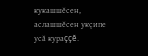кукашшĕсен, аслашшĕсен укçипе усă кураççĕ.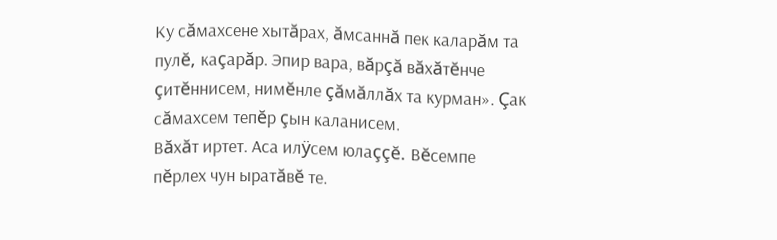Ку сăмахсене хытăрах, ăмсаннă пек каларăм та пулĕ, каçарăр. Эпир вара, вăрçă вăхăтĕнче çитĕннисем, нимĕнле çăмăллăх та курман». Çак сăмахсем тепĕр çын каланисем.
Вăхăт иртет. Аса илÿсем юлаççĕ. Вĕсемпе пĕрлех чун ыратăвĕ те.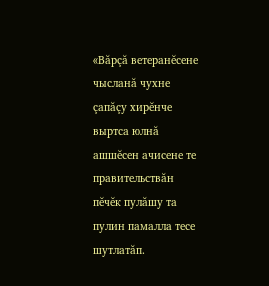«Вăрçă ветеранĕсене чысланă чухне çапăçу хирĕнче выртса юлнă ашшĕсен ачисене те правительствăн пĕчĕк пулăшу та пулин памалла тесе шутлатăп.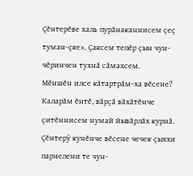Çĕнтерĕве халь пурăнаканнисем çеç туман-çке». Çаксем тепĕр çын чун-чĕринчен тухнă сăмахсем.
Мĕншĕн илсе кăтартрăм-ха вĕсене? Каларăм ĕнтĕ, вăрçă вăхăтĕнче çитĕннисем нумай йывăрлăх курнă. Çĕнтерÿ кунĕнче вĕсене чечек çыххи парнелени те чун-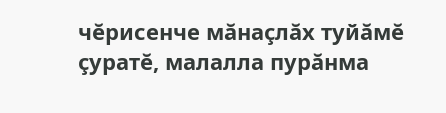чĕрисенче мăнаçлăх туйăмĕ çуратĕ, малалла пурăнма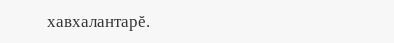хавхалантарĕ.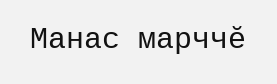Манас марччĕ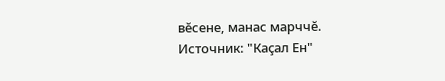вĕсене, манас марччĕ.
Источник: "Каçал Ен"